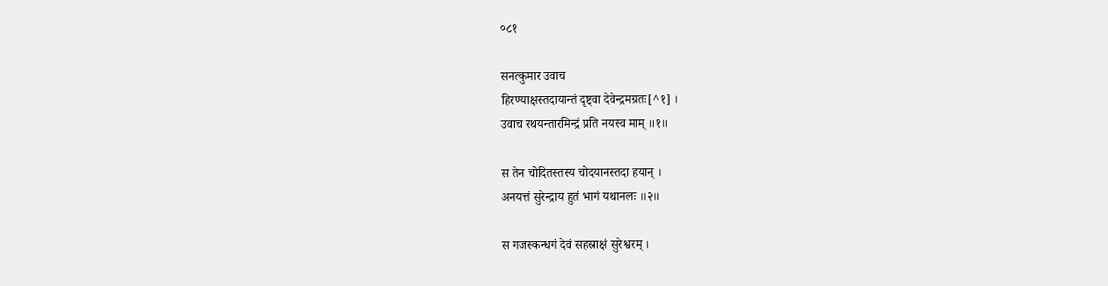०८१

सनत्कुमार उवाच
हिरण्याक्षस्तदायान्तं दृष्ट्वा देवेन्द्रमग्रतः[^१] ।
उवाच रथयन्तारमिन्द्रं प्रति नयस्व माम् ॥१॥

स तेन चोदितस्तस्य चोदयानस्तदा हयान् ।
अनयत्तं सुरेन्द्राय हुतं भागं यथानलः ॥२॥

स गजस्कन्धगं देवं सहस्राक्षं सुरेश्वरम् ।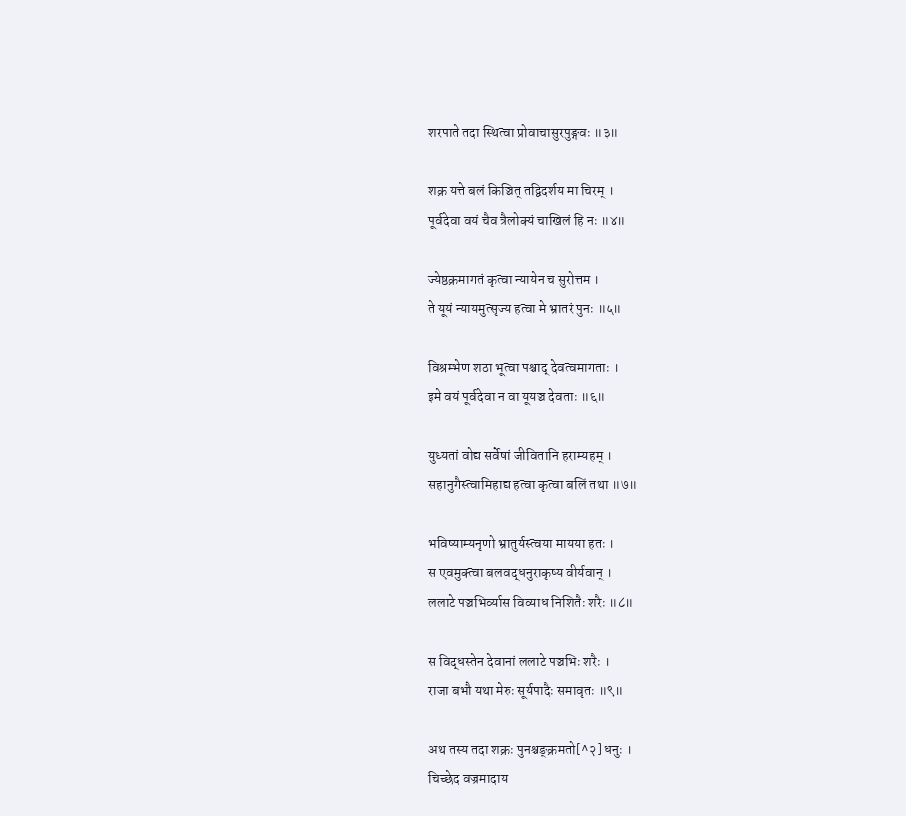शरपाते तदा स्थित्वा प्रोवाचासुरपुङ्गवः ॥३॥

शक्र यत्ते बलं किञ्चित् तद्विदर्शय मा चिरम् ।
पूर्वदेवा वयं चैव त्रैलोक्यं चाखिलं हि नः ॥४॥

ज्येष्ठक्रमागतं कृत्वा न्यायेन च सुरोत्तम ।
ते यूयं न्यायमुत्सृज्य हत्वा मे भ्रातरं पुनः ॥५॥

विश्रम्भेण शठा भूत्वा पश्चाद् देवत्वमागताः ।
इमे वयं पूर्वदेवा न वा यूयञ्च देवताः ॥६॥

युध्यतां वोद्य सर्वेषां जीवितानि हराम्यहम् ।
सहानुगैस्त्वामिहाद्य हत्वा कृत्वा बलिं तथा ॥७॥

भविष्याम्यनृणो भ्रातुर्यस्त्वया मायया हतः ।
स एवमुक्त्वा बलवद्धनुराकृष्य वीर्यवान् ।
ललाटे पञ्चभिर्व्यास विव्याध निशितैः शरैः ॥८॥

स विद्धस्तेन देवानां ललाटे पञ्चभिः शरैः ।
राजा बभौ यथा मेरुः सूर्यपादैः समावृतः ॥९॥

अथ तस्य तदा शक्रः पुनश्चङ्क्रमतो[^२] धनुः ।
चिच्छेद वज्रमादाय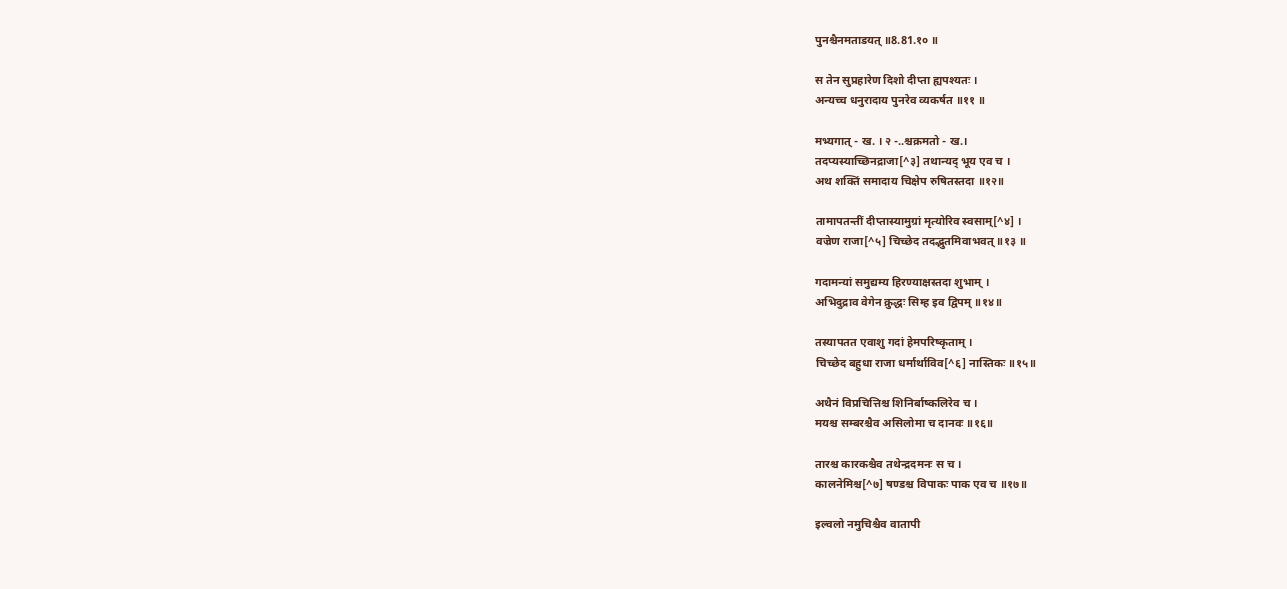पुनश्चैनमताडयत् ॥8.81.१० ॥

स तेन सुप्रहारेण दिशो दीप्ता ह्यपश्यतः ।
अन्यच्च धनुरादाय पुनरेव व्यकर्षत ॥११ ॥

मभ्यगात् - ख. । २ -..श्चक्रमतो - ख.।
तदप्यस्याच्छिनद्राजा[^३] तथान्यद् भूय एव च ।
अथ शक्तिं समादाय चिक्षेप रुषितस्तदा ॥१२॥

तामापतन्तीं दीप्तास्यामुग्रां मृत्योरिव स्वसाम्[^४] ।
वज्रेण राजा[^५] चिच्छेद तदद्भुतमिवाभवत् ॥१३ ॥

गदामन्यां समुद्यम्य हिरण्याक्षस्तदा शुभाम् ।
अभिदुद्राव वेगेन क्रुद्धः सिम्ह इव द्विपम् ॥१४॥

तस्यापतत एवाशु गदां हेमपरिष्कृताम् ।
चिच्छेद बहुधा राजा धर्मार्थाविव[^६] नास्तिकः ॥१५॥

अथैनं विप्रचित्तिश्च शिनिर्बाष्कलिरेव च ।
मयश्च सम्बरश्चैव असिलोमा च दानवः ॥१६॥

तारश्च कारकश्चैव तथेन्द्रदमनः स च ।
कालनेमिश्च[^७] षण्डश्च विपाकः पाक एव च ॥१७॥

इल्वलो नमुचिश्चैव वातापी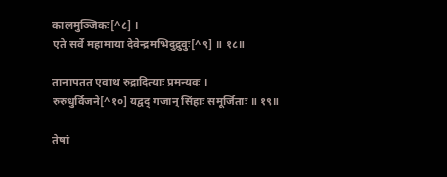कालमुञ्जिकः[^८] ।
एते सर्वे महामाया देवेन्द्रमभिदुद्रुवुः[^९] ॥ १८॥

तानापतत एवाथ रुद्रादित्याः प्रमन्यवः ।
रुरुधुर्विजने[^१०] यद्वद् गजान् सिंहाः समूर्जिताः ॥ १९॥

तेषां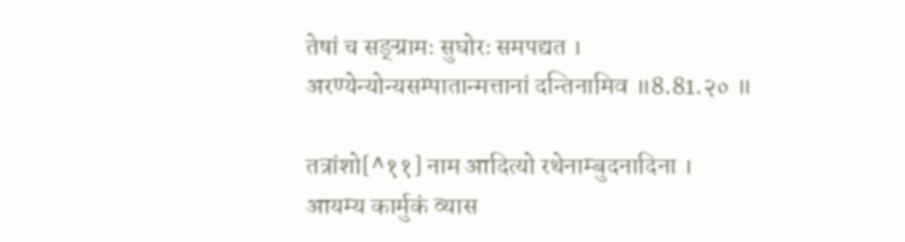तेषां च सङ्ग्रामः सुघोरः समपद्यत ।
अरण्येन्योन्यसम्पातान्मत्तानां दन्तिनामिव ॥8.81.२० ॥

तत्रांशो[^११] नाम आदित्यो रथेनाम्बुदनादिना ।
आयम्य कार्मुकं व्यास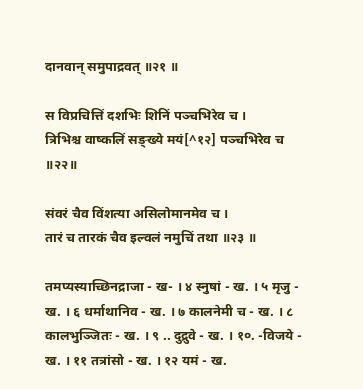दानवान् समुपाद्रवत् ॥२१ ॥

स विप्रचित्तिं दशभिः शिनिं पञ्चभिरेव च ।
त्रिभिश्च वाष्कलिं सङ्ख्ये मयं[^१२] पञ्चभिरेव च ॥२२॥

संवरं चैव विंशत्या असिलोमानमेव च ।
तारं च तारकं चैव इल्वलं नमुचिं तथा ॥२३ ॥

तमप्यस्याच्छिनद्राजा - ख- । ४ स्नुषां - ख. । ५ मृजु - ख. । ६ धर्माथानिव - ख. । ७ कालनेमी च - ख. । ८ कालभुञ्जितः - ख. । ९ .. दुद्रुवे - ख. । १०. -विजये - ख. । ११ तत्रांसो - ख. । १२ यमं - ख.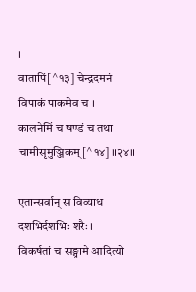।
वातापिं[^१३] चेन्द्रदमनं विपाकं पाकमेव च ।
कालनेमिं च षण्डं च तथा चामीसृमुञ्जिकम्[^१४] ॥२४॥

एतान्सर्वान् स विव्याध दशभिर्दशभिः शरैः ।
विकर्षतां च सङ्ग्रामे आदित्यो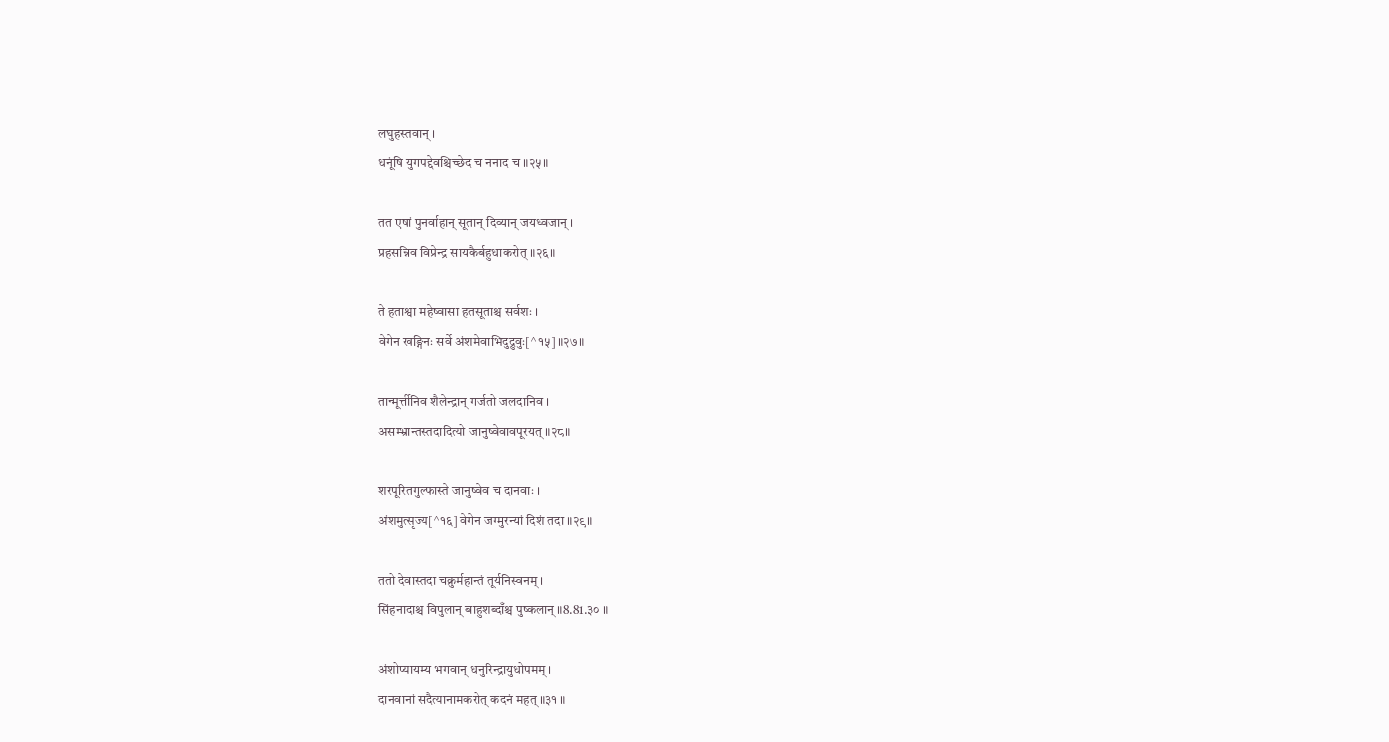लघुहस्तवान् ।
धनूंषि युगपद्देवश्चिच्छेद च ननाद च ॥२५॥

तत एषां पुनर्वाहान् सूतान् दिव्यान् जयध्वजान् ।
प्रहसन्निव विप्रेन्द्र सायकैर्बहुधाकरोत् ॥२६॥

ते हताश्वा महेष्वासा हतसूताश्च सर्वशः ।
वेगेन खङ्गिनः सर्वे अंशमेवाभिदुद्रुवुः[^१५] ॥२७॥

तान्मूर्त्तीनिव शैलेन्द्रान् गर्जतो जलदानिव ।
असम्भ्रान्तस्तदादित्यो जानुष्वेवावपूरयत् ॥२८॥

शरपूरितगुल्फास्ते जानुष्वेव च दानवाः ।
अंशमुत्सृज्य[^१६] वेगेन जग्मुरन्यां दिशं तदा ॥२९॥

ततो देवास्तदा चक्रुर्महान्तं तूर्यनिस्वनम् ।
सिंहनादाश्च विपुलान् बाहुशब्दाँश्च पुष्कलान् ॥8.81.३० ॥

अंशोप्यायम्य भगवान् धनुरिन्द्रायुधोपमम् ।
दानवानां सदैत्यानामकरोत् कदनं महत् ॥३१ ॥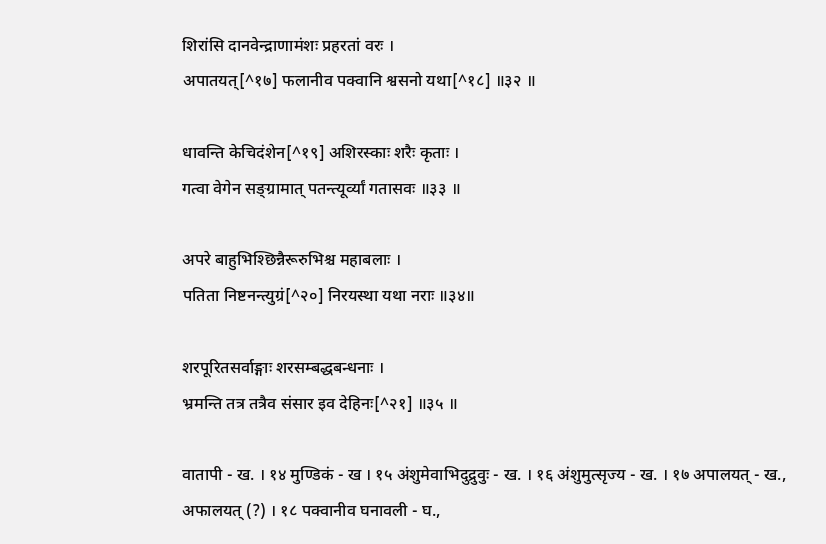शिरांसि दानवेन्द्राणामंशः प्रहरतां वरः ।
अपातयत्[^१७] फलानीव पक्वानि श्वसनो यथा[^१८] ॥३२ ॥

धावन्ति केचिदंशेन[^१९] अशिरस्काः शरैः कृताः ।
गत्वा वेगेन सङ्ग्रामात् पतन्त्यूर्व्यां गतासवः ॥३३ ॥

अपरे बाहुभिश्छिन्नैरूरुभिश्च महाबलाः ।
पतिता निष्टनन्त्युग्रं[^२०] निरयस्था यथा नराः ॥३४॥

शरपूरितसर्वाङ्गाः शरसम्बद्धबन्धनाः ।
भ्रमन्ति तत्र तत्रैव संसार इव देहिनः[^२१] ॥३५ ॥

वातापी - ख. । १४ मुण्डिकं - ख । १५ अंशुमेवाभिदुद्रुवुः - ख. । १६ अंशुमुत्सृज्य - ख. । १७ अपालयत् - ख., अफालयत् (?) । १८ पक्वानीव घनावली - घ.,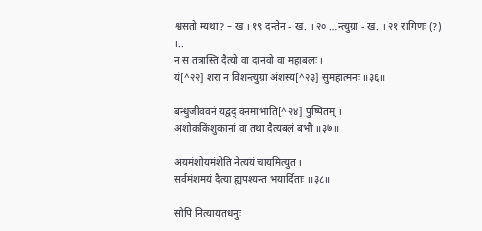श्वसतो म्यथा? – ख । १९ दन्तेन - ख. । २० …न्त्युग्रा - ख. । २१ रागिणः (?) ।..
न स तत्रास्ति दैत्यो वा दानवो वा महाबलः ।
यं[^२२] शरा न विशन्त्युग्रा अंशस्य[^२३] सुमहात्मनः ॥३६॥

बन्धुजीववनं यद्वद् वनमाभाति[^२४] पुष्पितम् ।
अशोककिंशुकानां वा तथा दैत्यबलं बभौ ॥३७॥

अयमंशोयमंशेति नेत्ययं चायमित्युत ।
सर्वमंशमयं दैत्या ह्यपश्यन्त भयार्दिताः ॥३८॥

सोपि नित्यायतधनुः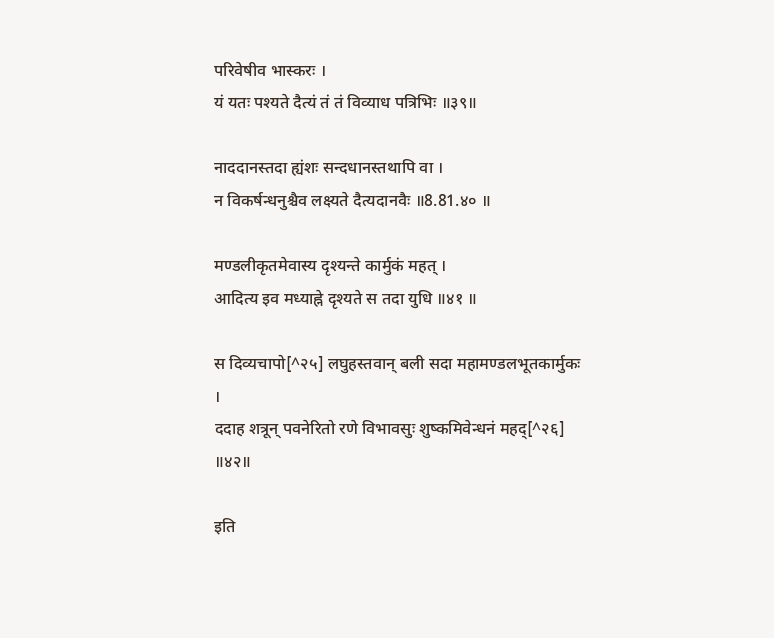परिवेषीव भास्करः ।
यं यतः पश्यते दैत्यं तं तं विव्याध पत्रिभिः ॥३९॥

नाददानस्तदा ह्यंशः सन्दधानस्तथापि वा ।
न विकर्षन्धनुश्चैव लक्ष्यते दैत्यदानवैः ॥8.81.४० ॥

मण्डलीकृतमेवास्य दृश्यन्ते कार्मुकं महत् ।
आदित्य इव मध्याह्ने दृश्यते स तदा युधि ॥४१ ॥

स दिव्यचापो[^२५] लघुहस्तवान् बली सदा महामण्डलभूतकार्मुकः ।
ददाह शत्रून् पवनेरितो रणे विभावसुः शुष्कमिवेन्धनं महद्[^२६] ॥४२॥

इति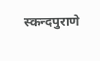स्कन्दपुराणे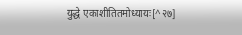युद्धे एकाशीतितमोध्यायः[^२७]